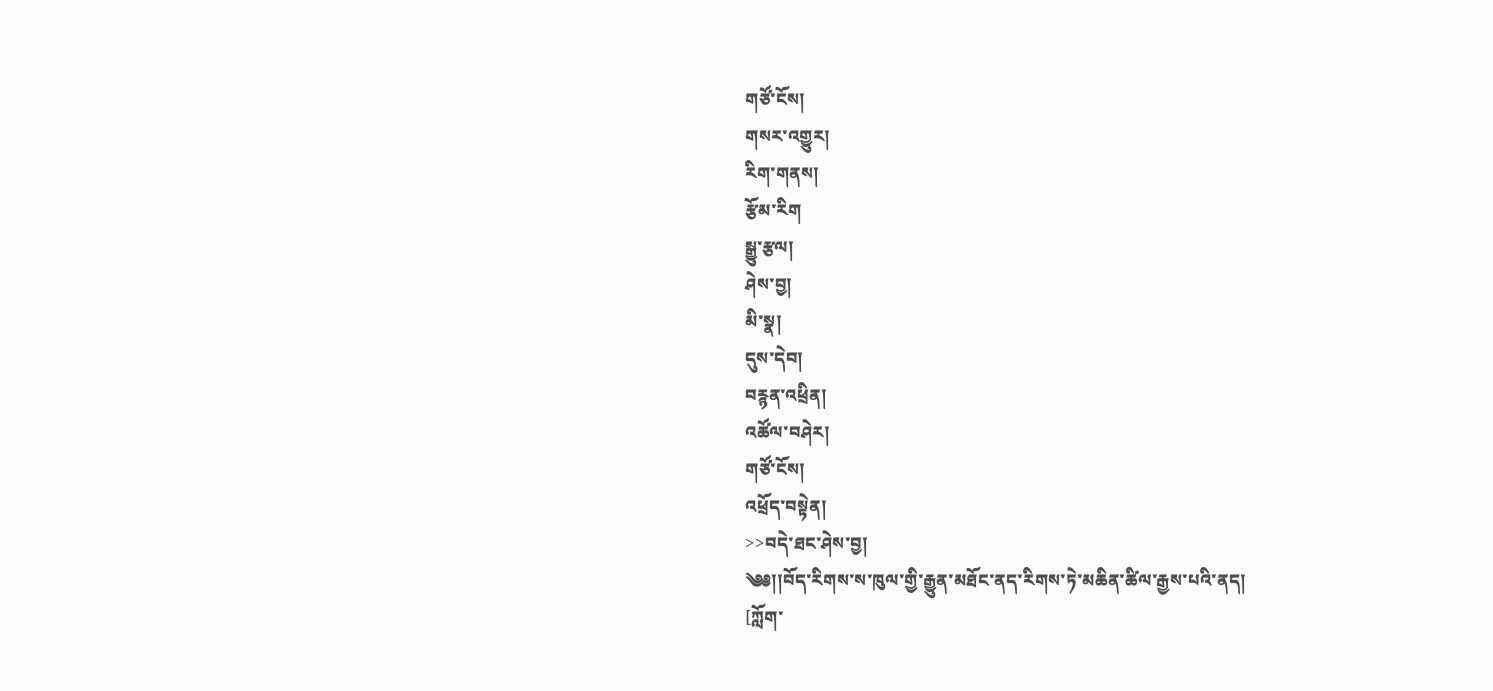གཙོ་ངོས།
གསར་འགྱུར།
རིག་གནས།
རྩོམ་རིག
སྒྱུ་རྩལ།
ཤེས་བྱ།
མི་སྣ།
དུས་དེབ།
བརྙན་འཕྲིན།
འཚོལ་བཤེར།
གཙོ་ངོས།
འཕྲོད་བསྟེན།
>>བདེ་ཐང་ཤེས་བྱ།
༄༅།།བོད་རིགས་ས་ཁུལ་གྱི་རྒྱུན་མཐོང་ནད་རིགས་ཏེ་མཆིན་ཚིལ་རྒྱས་པའི་ནད།
[ཀློག་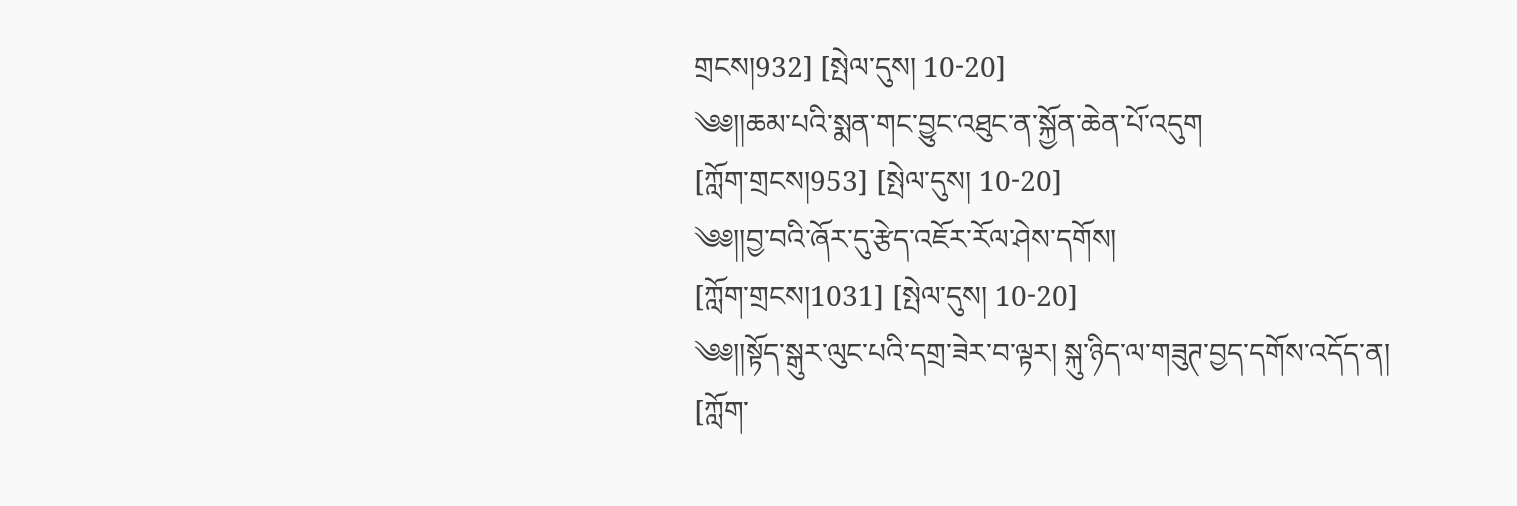གྲངས།932] [སྤེལ་དུས། 10-20]
༄༅།།ཆམ་པའི་སྨན་གང་བྱུང་འཐུང་ན་སྐྱོན་ཆེན་པོ་འདུག
[ཀློག་གྲངས།953] [སྤེལ་དུས། 10-20]
༄༅།།བྱ་བའི་ཞོར་དུ་རྩེད་འཇོར་རོལ་ཤེས་དགོས།
[ཀློག་གྲངས།1031] [སྤེལ་དུས། 10-20]
༄༅།།སྟོད་སྒུར་ལུང་པའི་དགྲ་ཟེར་བ་ལྟར། སྐུ་ཉིད་ལ་གཟུཊ་བྱད་དགོས་འདོད་ན།
[ཀློག་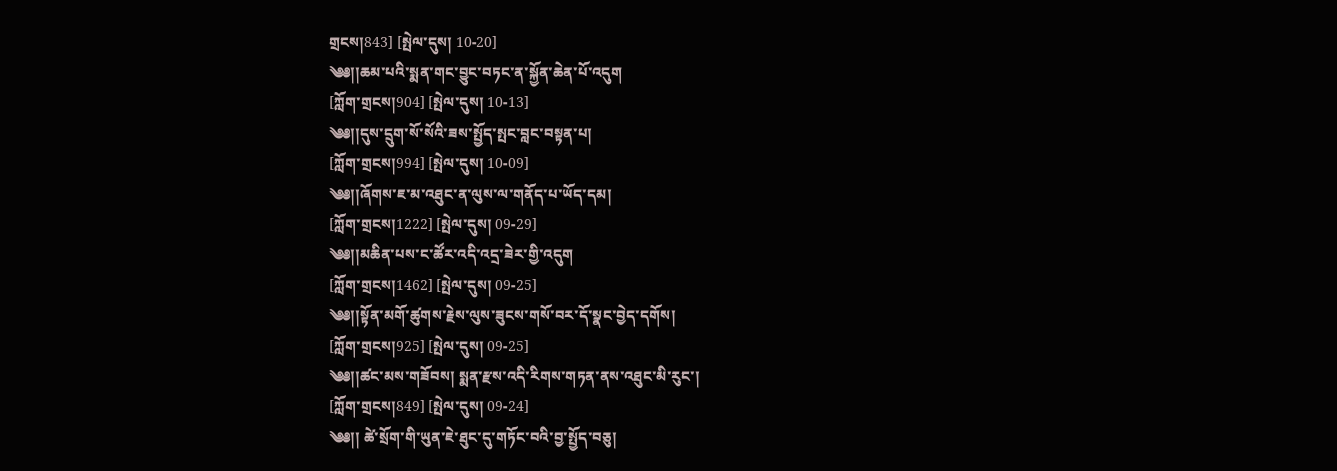གྲངས།843] [སྤེལ་དུས། 10-20]
༄༅།།ཆམ་པའི་སྨན་གང་བྱུང་བཏང་ན་སྐྱོན་ཆེན་པོ་འདུག
[ཀློག་གྲངས།904] [སྤེལ་དུས། 10-13]
༄༅།།དུས་དྲུག་སོ་སོའི་ཟས་སྤྱོད་སྤང་བླང་བསྟན་པ།
[ཀློག་གྲངས།994] [སྤེལ་དུས། 10-09]
༄༅།།ཞོགས་ཇ་མ་འཐུང་ན་ལུས་ལ་གནོད་པ་ཡོད་དམ།
[ཀློག་གྲངས།1222] [སྤེལ་དུས། 09-29]
༄༅།།མཆིན་པས་ང་ཚོར་འདི་འདྲ་ཟེར་གྱི་འདུག
[ཀློག་གྲངས།1462] [སྤེལ་དུས། 09-25]
༄༅།།སྟོན་མགོ་ཚུགས་རྗེས་ལུས་ཟུངས་གསོ་བར་དོ་སྣང་བྱེད་དགོས།
[ཀློག་གྲངས།925] [སྤེལ་དུས། 09-25]
༄༅།།ཚང་མས་གཟོབས། སྨན་རྫས་འདི་རིགས་གཏན་ནས་འཐུང་མི་རུང་།
[ཀློག་གྲངས།849] [སྤེལ་དུས། 09-24]
༄༅།། ཚེ་སྲོག་གི་ཡུན་ཇེ་ཐུང་དུ་གཏོང་བའི་བྱ་སྤྱོད་བཅུ།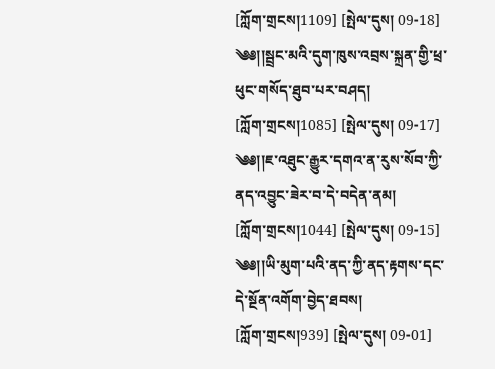[ཀློག་གྲངས།1109] [སྤེལ་དུས། 09-18]
༄༅།།སྦྲང་མའི་དུག་ཁུས་འབྲས་སྐྲན་གྱི་ཕྲ་ཕུང་གསོད་ཐུབ་པར་བཤད།
[ཀློག་གྲངས།1085] [སྤེལ་དུས། 09-17]
༄༅།།ཇ་འཐུང་རྒྱུར་དགའ་ན་རུས་སོབ་ཀྱི་ནད་འབྱུང་ཟེར་བ་དེ་བདེན་ནམ།
[ཀློག་གྲངས།1044] [སྤེལ་དུས། 09-15]
༄༅།།ཡི་མུག་པའི་ནད་ཀྱི་ནད་རྟགས་དང་དེ་སྔོན་འགོག་བྱེད་ཐབས།
[ཀློག་གྲངས།939] [སྤེལ་དུས། 09-01]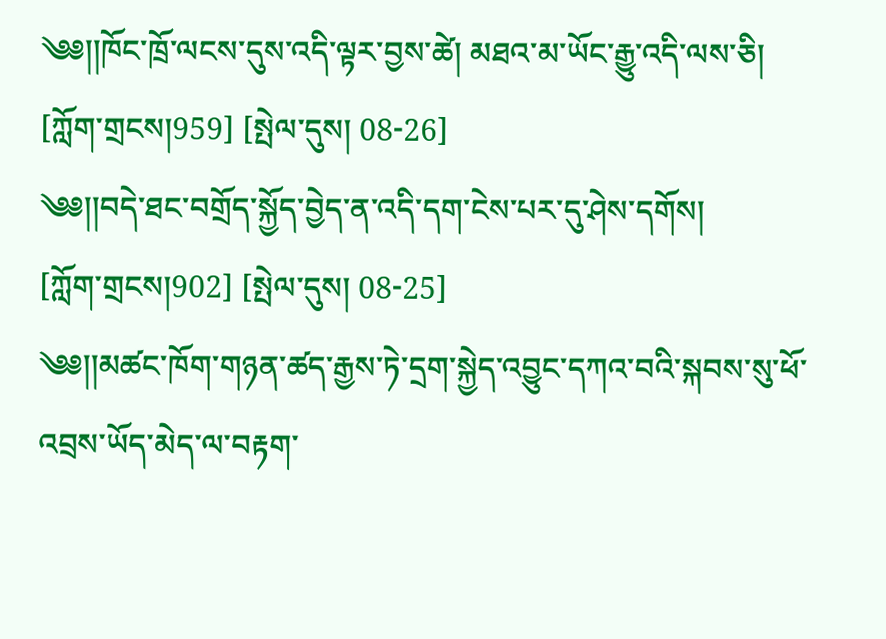༄༅།།ཁོང་ཁྲོ་ལངས་དུས་འདི་ལྟར་བྱས་ཚེ། མཐའ་མ་ཡོང་རྒྱུ་འདི་ལས་ཅི།
[ཀློག་གྲངས།959] [སྤེལ་དུས། 08-26]
༄༅།།བདེ་ཐང་བགྲོད་སྐྱོད་བྱེད་ན་འདི་དག་ངེས་པར་དུ་ཤེས་དགོས།
[ཀློག་གྲངས།902] [སྤེལ་དུས། 08-25]
༄༅།།མཚང་ཁོག་གཉན་ཚད་རྒྱས་ཏེ་དྲག་སྐྱེད་འབྱུང་དཀའ་བའི་སྐབས་སུ་ཕོ་འབྲས་ཡོད་མེད་ལ་བརྟག་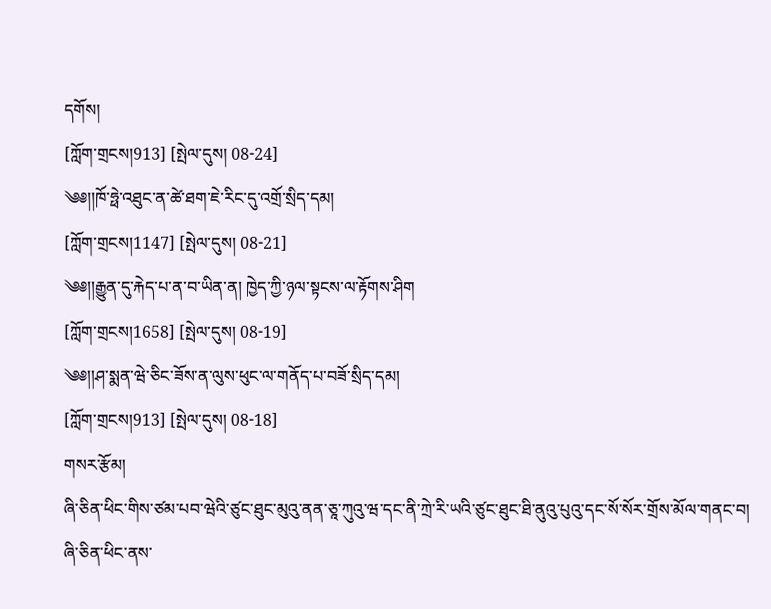དགོས།
[ཀློག་གྲངས།913] [སྤེལ་དུས། 08-24]
༄༅།།ཁོ་ཧྥེ་འཐུང་ན་ཚེ་ཐག་ཇེ་རིང་དུ་འགྲོ་སྲིད་དམ།
[ཀློག་གྲངས།1147] [སྤེལ་དུས། 08-21]
༄༅།།རྒྱུན་དུ་རྐེད་པ་ན་བ་ཡིན་ན། ཁྱེད་ཀྱི་ཉལ་སྟངས་ལ་རྟོགས་ཤིག
[ཀློག་གྲངས།1658] [སྤེལ་དུས། 08-19]
༄༅།།ཤ་སྨན་ཝེ་ཅིང་ཟོས་ན་ལུས་ཕུང་ལ་གནོད་པ་བཟོ་སྲིད་དམ།
[ཀློག་གྲངས།913] [སྤེལ་དུས། 08-18]
གསར་རྩོམ།
ཞི་ཅིན་ཕིང་གིས་ཙམ་པབ་ཝེའི་ཙུང་ཐུང་མུའུ་ནན་ཅཱ་ཀུའུ་ཝ་དང་ནི་ཀྲེ་རི་ཡའི་ཙུང་ཐུང་ཐི་ནུའུ་པུའུ་དང་སོ་སོར་གྲོས་མོལ་གནང་བ།
ཞི་ཅིན་ཕིང་ནས་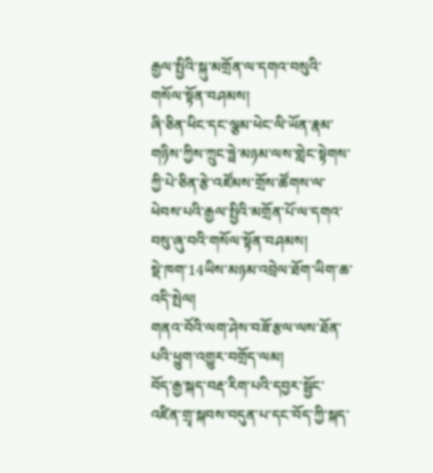རྒྱལ་སྤྱིའི་སྐུ་མགྲོན་ལ་དགའ་བསུའི་གསོལ་སྟོན་བཤམས།
ཞི་ཅིན་ཕིང་དང་ལྕམ་ཕེང་ལི་ཡོན་རྣམ་གཉིས་ཀྱིས་ཀྲུང་ཧྥེ་མཉམ་ལས་གླེང་སྟེགས་ཀྱི་པེ་ཅིན་རྩེ་འཛོམས་གྲོས་ཚོགས་ལ་ཕེབས་པའི་རྒྱལ་སྤྱིའི་མགྲོན་པོ་ལ་དགའ་བསུ་ཞུ་བའི་གསོལ་སྟོན་བཤམས།
སྡེ་ཁག་14ཡིས་མཉམ་འབྲེལ་ཐོག་ཡིག་ཆ་འདི་སྤེལ།
གནའ་བོའི་ལག་ཤེས་བཟོ་རྩལ་ལས་ཐོན་པའི་ཕྱུག་འགྱུར་བགྲོད་ལམ།
བོད་རྒྱ་སྐད་བརྡ་རིག་པའི་དབྱར་སྦྱོང་འཛིན་གྲྭ་སྐབས་བདུན་པ་དང་བོད་ཀྱི་སྐད་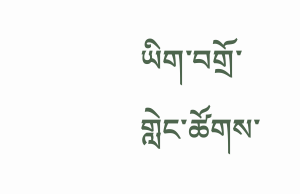ཡིག་བགྲོ་གླེང་ཚོགས་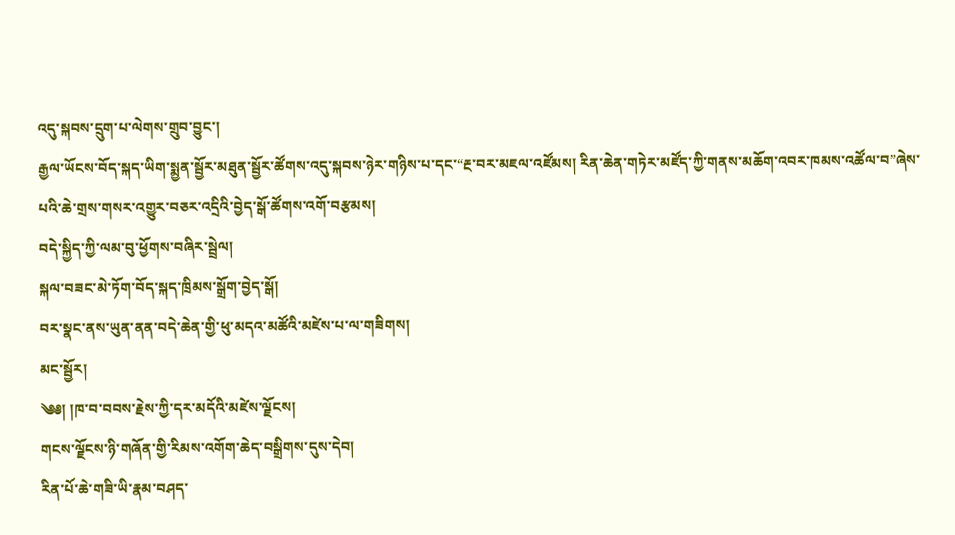འདུ་སྐབས་དྲུག་པ་ལེགས་གྲུབ་བྱུང་།
རྒྱལ་ཡོངས་བོད་སྐད་ཡིག་སྨྱན་སྦྱོར་མཐུན་སྦྱོར་ཚོགས་འདུ་སྐབས་ཉེར་གཉིས་པ་དང་“རྔ་བར་མཇལ་འཛོམས། རིན་ཆེན་གཏེར་མཛོད་ཀྱི་གནས་མཆོག་འབར་ཁམས་འཚོལ་བ”ཞེས་པའི་ཆེ་གྲས་གསར་འགྱུར་བཅར་འདྲིའི་བྱེད་སྒོ་ཚོགས་འགོ་བརྩམས།
བདེ་སྐྱིད་ཀྱི་ལམ་བུ་ཕྱོགས་བཞིར་སྦྲེལ།
སྐལ་བཟང་མེ་ཏོག་བོད་སྐད་ཁྲིམས་སྒྲོག་བྱེད་སྒོ།
བར་སྣང་ནས་ཡུན་ནན་བདེ་ཆེན་གྱི་ཕུ་མདའ་མཚོའི་མཛེས་པ་ལ་གཟིགས།
མང་སྦྱོར།
༄༅། །ཁ་བ་བབས་རྗེས་ཀྱི་དར་མདོའི་མཛེས་ལྗོངས།
གངས་ལྗོངས་ཉི་གཞོན་གྱི་རིམས་འགོག་ཆེད་བསྒྲིགས་དུས་དེབ།
རིན་པོ་ཆེ་གཟི་ཡི་རྣམ་བཤད་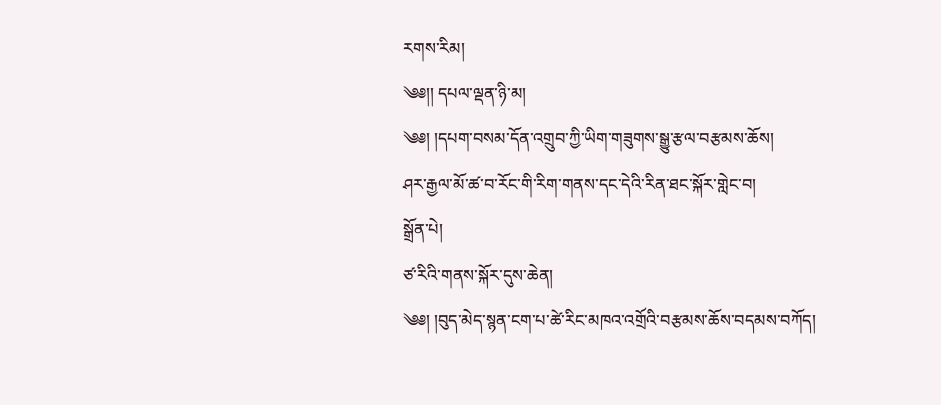རགས་རིམ།
༄༅།། དཔལ་ལྡན་ཉི་མ།
༄༅། །དཔག་བསམ་དོན་འགྲུབ་ཀྱི་ཡིག་གཟུགས་སྒྱུ་རྩལ་བརྩམས་ཆོས།
ཤར་རྒྱལ་མོ་ཚ་བ་རོང་གི་རིག་གནས་དང་དེའི་རིན་ཐང་སྐོར་གླེང་བ།
སྒྲོན་པེ།
ཙ་རིའི་གནས་སྐོར་དུས་ཆེན།
༄༅། །བུད་མེད་སྙན་ངག་པ་ཚེ་རིང་མཁའ་འགྲོའི་བརྩམས་ཆོས་བདམས་བཀོད།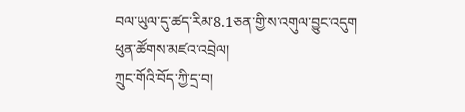བལ་ཡུལ་དུ་ཚད་རིམ་8.1ཅན་གྱི་ས་འགུལ་བྱུང་འདུག
ཕུན་ཚོགས་མཛའ་འབྲེལ།
ཀྲུང་གོའི་བོད་ཀྱི་དྲ་བ།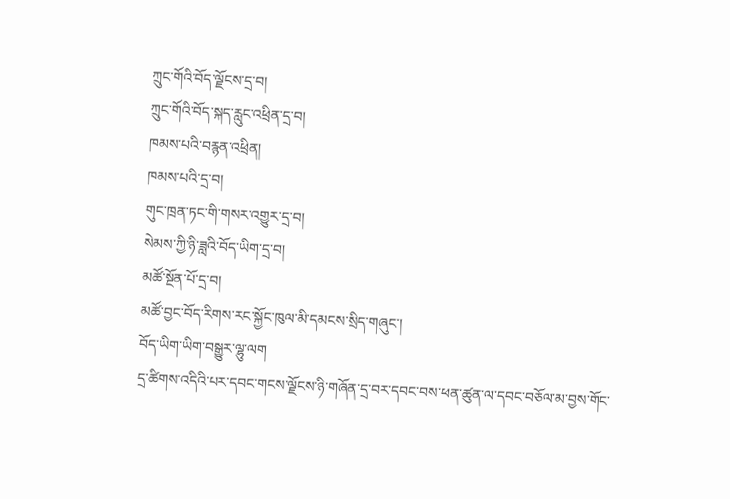ཀྲུང་གོའི་བོད་ལྗོངས་དྲ་བ།
ཀྲུང་གོའི་བོད་སྐད་རླུང་འཕྲིན་དྲ་བ།
ཁམས་པའི་བརྙན་འཕྲིན།
ཁམས་པའི་དྲ་བ།
གུང་ཁྲན་ཏང་གི་གསར་འགྱུར་དྲ་བ།
སེམས་ཀྱི་ཉི་ཟླའི་བོད་ཡིག་དྲ་བ།
མཚོ་སྔོན་པོ་དྲ་བ།
མཚོ་བྱང་བོད་རིགས་རང་སྐྱོང་ཁུལ་མི་དམངས་སྲིད་གཞུང་།
བོད་ཡིག་ཡིག་བསྒྱུར་ལྷུ་ལག
དྲ་ཚིགས་འདིའི་པར་དབང་གངས་ལྗོངས་ཉི་གཞོན་དྲ་བར་དབང་བས་ཕན་ཚུན་ལ་དབང་བཅོལ་མ་བྱས་གོང་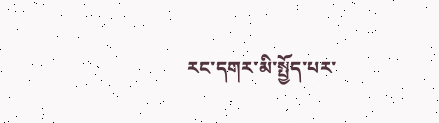རང་དགར་མི་སྤྱོད་པར་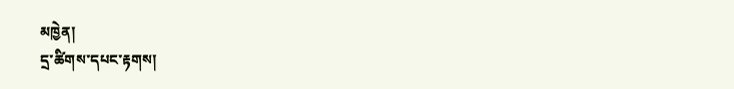མཁྱེན།
དྲ་ཚིགས་དཔང་རྟགས།